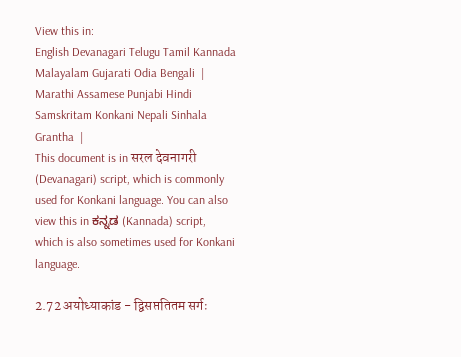View this in:
English Devanagari Telugu Tamil Kannada Malayalam Gujarati Odia Bengali  |
Marathi Assamese Punjabi Hindi Samskritam Konkani Nepali Sinhala Grantha  |
This document is in सरल देवनागरी (Devanagari) script, which is commonly used for Konkani language. You can also view this in ಕನ್ನಡ (Kannada) script, which is also sometimes used for Konkani language.

2.72 अयोध्याकांड - द्विसप्ततितम सर्गः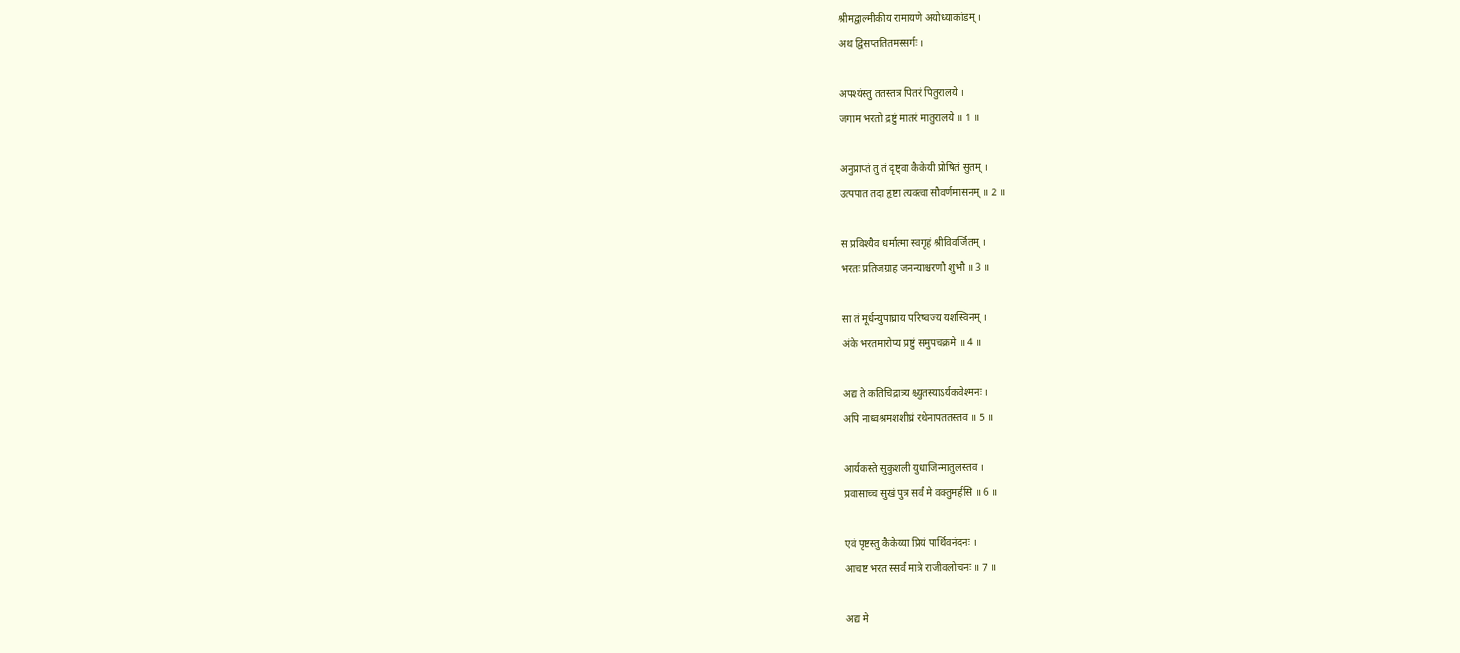श्रीमद्वाल्मीकीय रामायणे अयोध्याकांडम् ।
अथ द्विसप्ततितमस्सर्गः ।

अपश्यंस्तु ततस्तत्र पितरं पितुरालये ।
जगाम भरतो द्रष्टुं मातरं मातुरालये ॥ 1 ॥

अनुप्राप्तं तु तं दृष्ट्वा कैकेयी प्रोषितं सुतम् ।
उत्पपात तदा हृष्टा त्यक्त्वा सौवर्णमासनम् ॥ 2 ॥

स प्रविश्यैव धर्मात्मा स्वगृहं श्रीविवर्जितम् ।
भरतः प्रतिजग्राह जनन्याश्चरणौ शुभौ ॥ 3 ॥

सा तं मूर्धन्युपाघ्राय परिष्वज्य यशस्विनम् ।
अंके भरतमारोप्य प्रष्टुं समुपचक्रमे ॥ 4 ॥

अद्य ते कतिचिद्रात्र्य श्च्युतस्याऽर्यकवेश्मनः ।
अपि नाध्वश्रमशशीघ्रं रथेनापततस्तव ॥ 5 ॥

आर्यकस्ते सुकुशली युधाजिन्मातुलस्तव ।
प्रवासाच्च सुखं पुत्र सर्वं मे वक्तुमर्हसि ॥ 6 ॥

एवं पृष्टस्तु कैकेय्या प्रियं पार्थिवनंदनः ।
आचष्ट भरत स्सर्वं मात्रे राजीवलोचनः ॥ 7 ॥

अद्य मे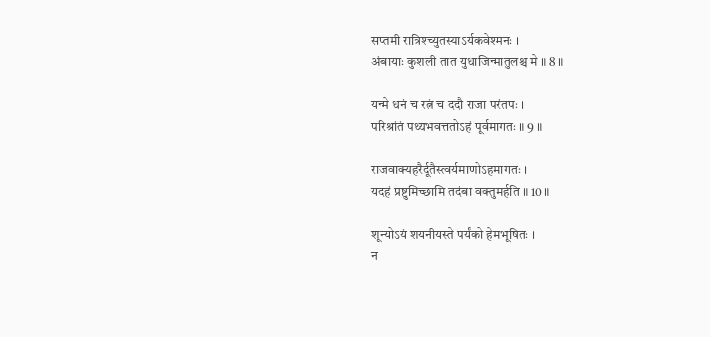सप्तमी रात्रिश्च्युतस्याऽर्यकवेश्मनः ।
अंबायाः कुशली तात युधाजिन्मातुलश्च मे ॥ 8 ॥

यन्मे धनं च रत्नं च ददौ राजा परंतपः ।
परिश्रांतं पथ्यभवत्ततोऽहं पूर्वमागतः ॥ 9 ॥

राजवाक्यहरैर्दूतैस्त्वर्यमाणोऽहमागतः ।
यदहं प्रष्टुमिच्छामि तदंबा वक्तुमर्हति ॥ 10 ॥

शून्योऽयं शयनीयस्ते पर्यंको हेमभूषितः ।
न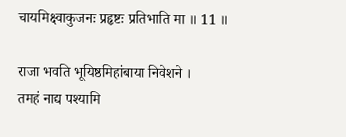चायमिक्ष्वाकुजनः प्रहृष्टः प्रतिभाति मा ॥ 11 ॥

राजा भवति भूयिष्ठमिहांबाया निवेशने ।
तमहं नाद्य पश्यामि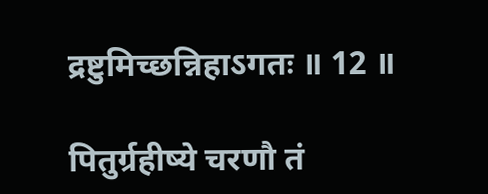द्रष्टुमिच्छन्निहाऽगतः ॥ 12 ॥

पितुर्ग्रहीष्ये चरणौ तं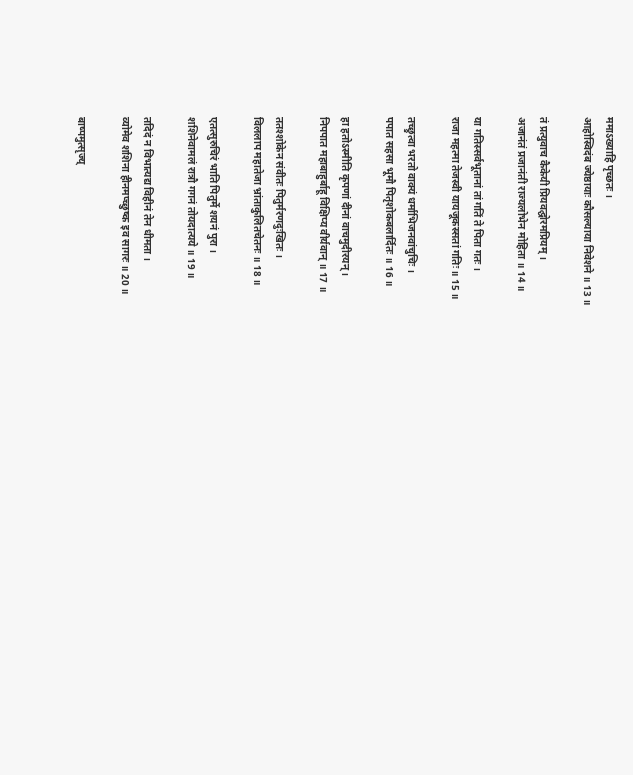ममाऽख्याहि पृच्छतः ।
आहोस्विदंब ज्येष्ठायाः कौसल्याया निवेशने ॥ 13 ॥

तं प्रत्युवाच कैकेयी प्रियवद्घोरमप्रियम् ।
अजानंतं प्रजानंती राज्यलोभेन मोहिता ॥ 14 ॥

या गतिस्सर्वभूतानां तां गतिं ते पिता गतः ।
राजा महत्मा तेजस्वी यायजूकस्सतां गतिः ॥ 15 ॥

तच्छ्रुत्वा भरतो वाक्यं धर्माभिजनवांचुचिः ।
पपात सहसा भूमौ पितृशोकबलार्दितः ॥ 16 ॥

हा हतोऽस्मीति कृपणां दीनां वाचमुदीरयन् ।
निपपात महाबाहुर्बाहू विक्षिप्य वीर्यवान् ॥ 17 ॥

ततश्शोकेन संवीतः पितुर्मरणदुःखितः ।
विललाप महातेजा भ्रांताकुलितचेतनः ॥ 18 ॥

एतत्सुरुचिरं भाति पितुर्मे शयनं पुरा ।
शशिनेवामलं रात्रौ गगनं तोयदात्यये ॥ 19 ॥

तदिदं न विभात्यद्य विहीनं तेन धीमता ।
व्योमेव शशिना हीनमप्च्छुष्क इव सागरः ॥ 20 ॥

बाष्पमुत्सृज्य्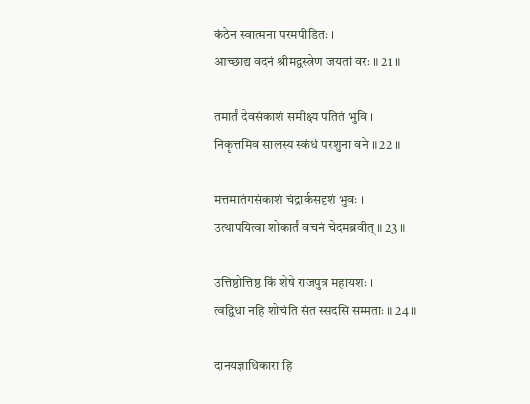कंठेन स्वात्मना परमपीडितः ।
आच्छाद्य वदनं श्रीमद्वस्त्रेण जयतां वरः ॥ 21 ॥

तमार्तं देवसंकाशं समीक्ष्य पतितं भुवि ।
निकृत्तमिव सालस्य स्कंधं परशुना वने ॥ 22 ॥

मत्तमातंगसंकाशं चंद्रार्कसदृशं भुवः ।
उत्थापयित्वा शोकार्तं वचनं चेदमब्रवीत् ॥ 23 ॥

उत्तिष्ठोत्तिष्ठ किं शेषे राजपुत्र महायशः ।
त्वद्विधा नहि शोचंति संत स्सदसि सम्मताः ॥ 24 ॥

दानयज्ञाधिकारा हि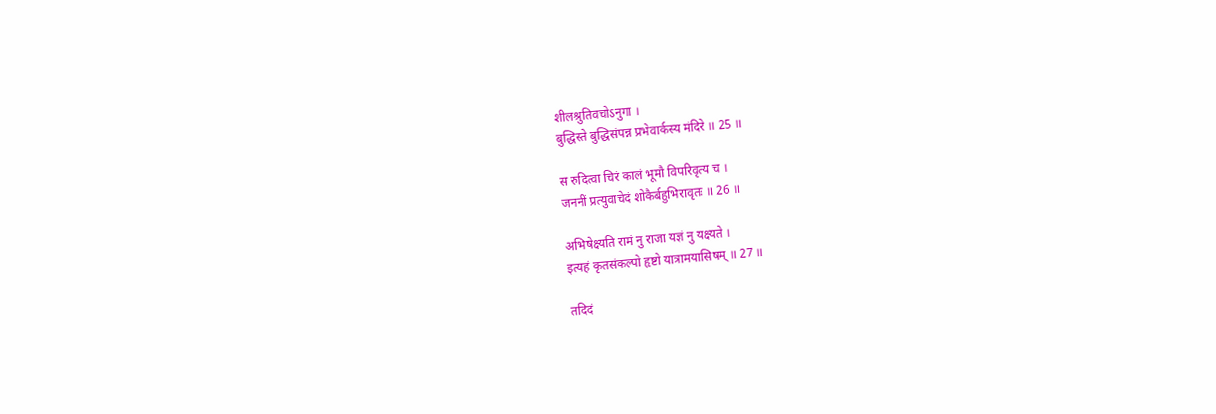शीलश्रुतिवचोऽनुगा ।
बुद्धिस्ते बुद्धिसंपन्न प्रभेवार्कस्य मंदिरे ॥ 25 ॥

स रुदित्वा चिरं कालं भूमौ विपरिवृत्य च ।
जननीं प्रत्युवाचेदं शोकैर्बहुभिरावृतः ॥ 26 ॥

अभिषेक्ष्यति रामं नु राजा यज्ञं नु यक्ष्यते ।
इत्यहं कृतसंकल्पो हृष्टो यात्रामयासिषम् ॥ 27 ॥

तदिदं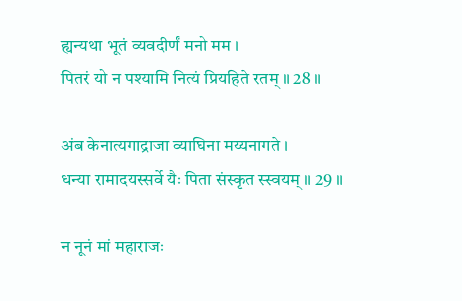ह्यन्यथा भूतं व्यवदीर्णं मनो मम ।
पितरं यो न पश्यामि नित्यं प्रियहिते रतम् ॥ 28 ॥

अंब केनात्यगाद्राजा व्याघिना मय्यनागते ।
धन्या रामादयस्सर्वे यैः पिता संस्कृत स्स्वयम् ॥ 29 ॥

न नूनं मां महाराजः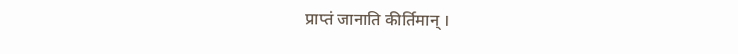प्राप्तं जानाति कीर्तिमान् ।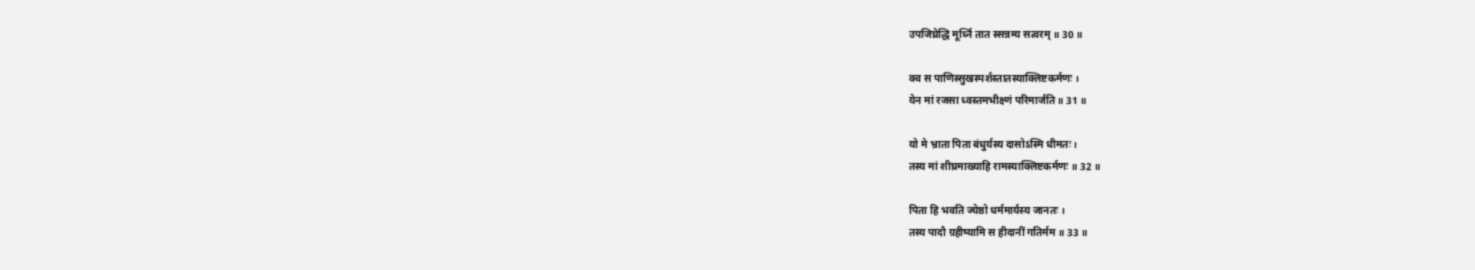उपजिघ्रेद्धि मूर्ध्नि तात स्सन्नम्य सत्वरम् ॥ 30 ॥

क्व स पाणिस्सुखस्पर्शस्तातस्याक्लिष्टकर्मणः ।
येन मां रजसा ध्वस्तमभीक्ष्णं परिमार्जति ॥ 31 ॥

यो मे भ्राता पिता बंधुर्यस्य दासोऽस्मि धीमतः ।
तस्य मां शीघ्रमाख्याहि रामस्याक्लिष्टकर्मणः ॥ 32 ॥

पिता हि भवति ज्येष्ठो धर्ममार्यस्य जानतः ।
तस्य पादौ ग्रहीष्यामि स हीदानीं गतिर्मम ॥ 33 ॥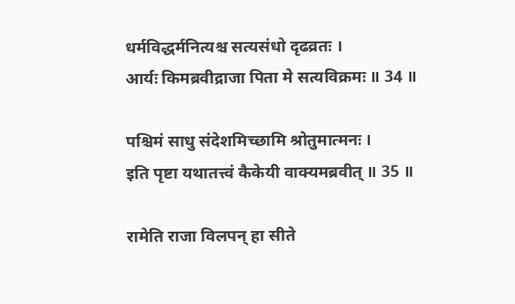धर्मविद्धर्मनित्यश्च सत्यसंधो दृढव्रतः ।
आर्यः किमब्रवीद्राजा पिता मे सत्यविक्रमः ॥ 34 ॥

पश्चिमं साधु संदेशमिच्छामि श्रोतुमात्मनः ।
इति पृष्टा यथातत्त्वं कैकेयी वाक्यमब्रवीत् ॥ 35 ॥

रामेति राजा विलपन् हा सीते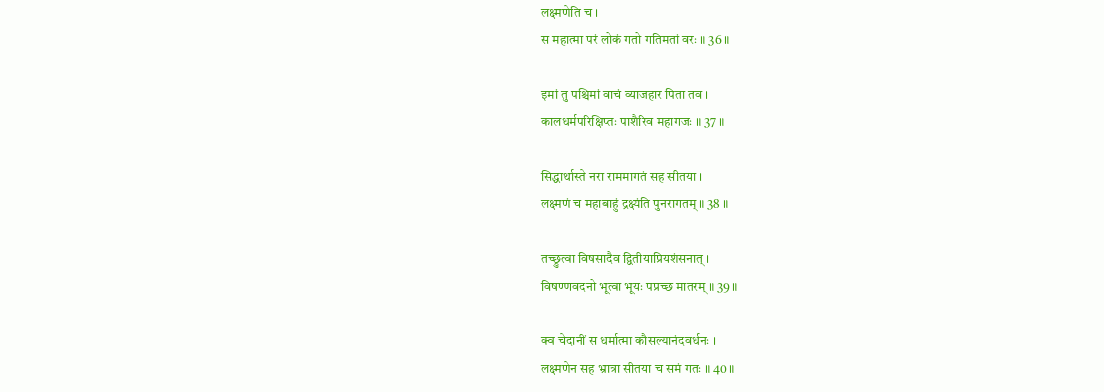लक्ष्मणेति च ।
स महात्मा परं लोकं गतो गतिमतां वरः ॥ 36 ॥

इमां तु पश्चिमां वाचं व्याजहार पिता तव ।
कालधर्मपरिक्षिप्तः पाशैरिव महागजः ॥ 37 ॥

सिद्धार्थास्ते नरा राममागतं सह सीतया ।
लक्ष्मणं च महाबाहुं द्रक्ष्यंति पुनरागतम् ॥ 38 ॥

तच्छ्रुत्वा विषसादैव द्वितीयाप्रियशंसनात् ।
विषण्णवदनो भूत्वा भूयः पप्रच्छ मातरम् ॥ 39 ॥

क्व चेदानीं स धर्मात्मा कौसल्यानंदवर्धनः ।
लक्ष्मणेन सह भ्रात्रा सीतया च समं गतः ॥ 40 ॥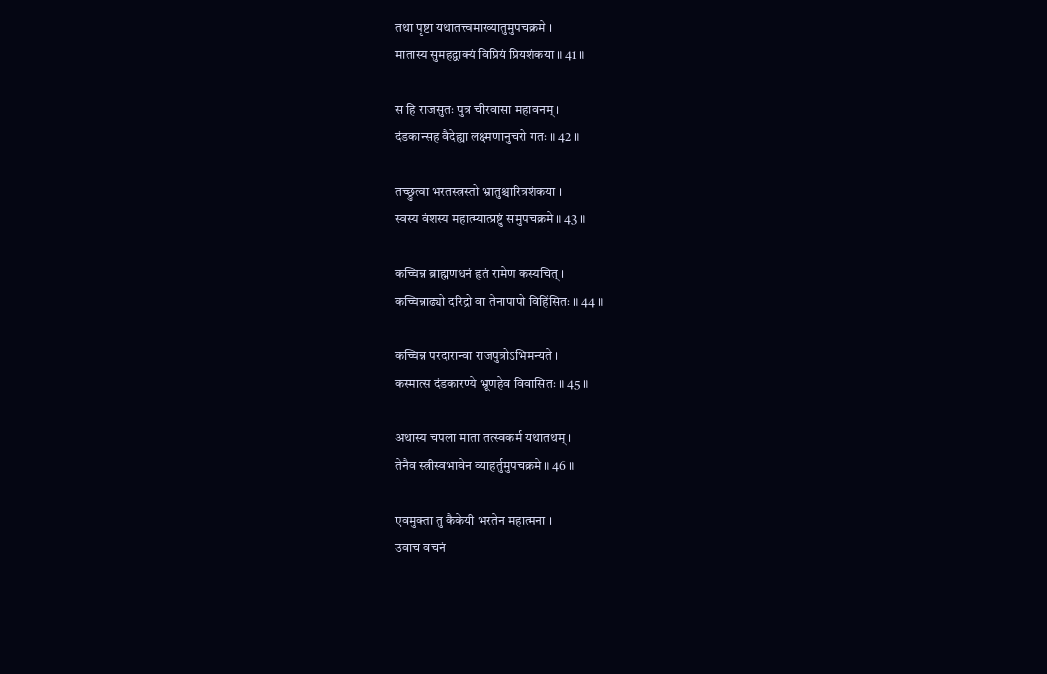तथा पृष्टा यथातत्त्वमाख्यातुमुपचक्रमे ।
मातास्य सुमहद्वाक्यं विप्रियं प्रियशंकया ॥ 41 ॥

स हि राजसुतः पुत्र चीरवासा महावनम् ।
दंडकान्सह वैदेह्या लक्ष्मणानुचरो गतः ॥ 42 ॥

तच्छ्रुत्वा भरतस्त्रस्तो भ्रातुश्चारित्रशंकया ।
स्वस्य वंशस्य महात्म्यात्प्रष्टुं समुपचक्रमे ॥ 43 ॥

कच्चिन्न ब्राह्मणधनं हृतं रामेण कस्यचित् ।
कच्चिन्नाढ्यो दरिद्रो वा तेनापापो विहिंसितः ॥ 44 ॥

कच्चिन्न परदारान्वा राजपुत्रोऽभिमन्यते ।
कस्मात्स दंडकारण्ये भ्रूणहेव विवासितः ॥ 45 ॥

अथास्य चपला माता तत्स्वकर्म यथातथम् ।
तेनैव स्त्रीस्वभावेन व्याहर्तुमुपचक्रमे ॥ 46 ॥

एवमुक्ता तु कैकेयी भरतेन महात्मना ।
उवाच वचनं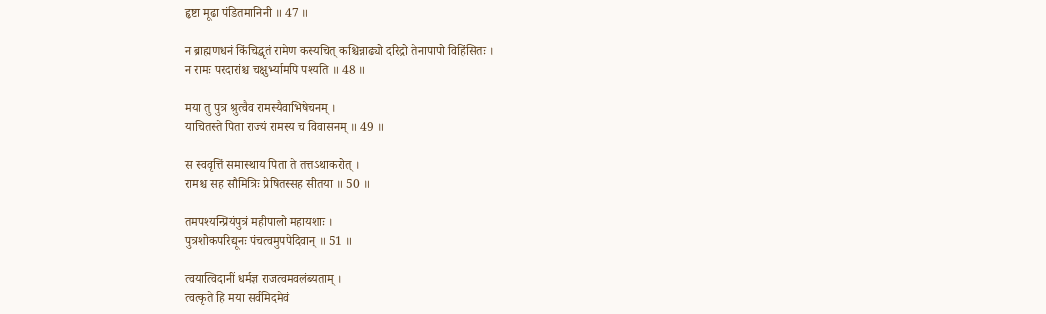हृष्टा मूढा पंडितमानिनी ॥ 47 ॥

न ब्राह्मणधनं किंचिद्धृतं रामेण कस्यचित् कश्चिन्नाढ्यो दरिद्रो तेनापापो विहिंसितः ।
न रामः परदारांश्च चक्षुर्भ्यामपि पश्यति ॥ 48 ॥

मया तु पुत्र श्रुत्वैव रामस्यैवाभिषेचनम् ।
याचितस्ते पिता राज्यं रामस्य च विवासनम् ॥ 49 ॥

स स्ववृत्तिं समास्थाय पिता ते तत्तऽथाकरोत् ।
रामश्च सह सौमित्रिः प्रेषितस्सह सीतया ॥ 50 ॥

तमपश्यन्प्रियंपुत्रं महीपालो महायशाः ।
पुत्रशोकपरिद्यूनः पंचत्वमुपपेदिवान् ॥ 51 ॥

त्वयात्विदानीं धर्मज्ञ राजत्वमवलंब्यताम् ।
त्वत्कृते हि मया सर्वमिदमेवं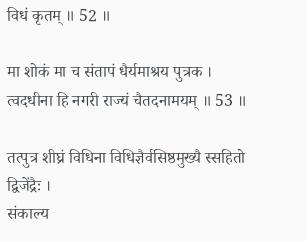विधं कृतम् ॥ 52 ॥

मा शोकं मा च संतापं धैर्यमाश्रय पुत्रक ।
त्वदधीना हि नगरी राज्यं चैतदनामयम् ॥ 53 ॥

तत्पुत्र शीघ्रं विधिना विधिज्ञैर्वसिष्ठमुख्यै स्सहितो द्विजेंद्रैः ।
संकाल्य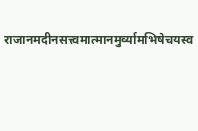राजानमदीनसत्त्वमात्मानमुर्व्यामभिषेचयस्व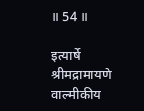॥ 54 ॥

इत्यार्षे श्रीमद्रामायणे वाल्मीकीय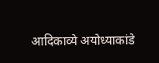आदिकाव्ये अयोध्याकांडे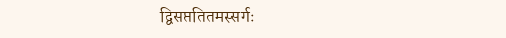द्विसप्ततितमस्सर्गः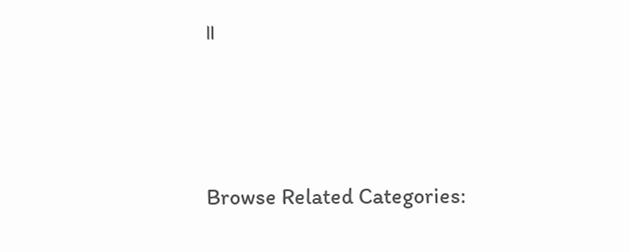॥




Browse Related Categories: